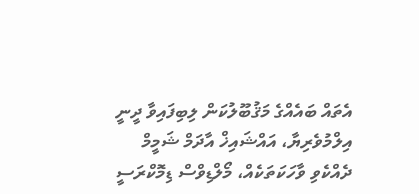އެތައް ބައެއްގެ މަޤުބޫލުކަން ލިބިފައިވާ ދީނީ އިލްމުވެރިޔާ، އައްޝައިޚް އާދަމް ޝަމީމް ދެއްކެވި ވާހަކަތަކެއް، މޯލްޑިވްސް ޑިމޮކްރަސީ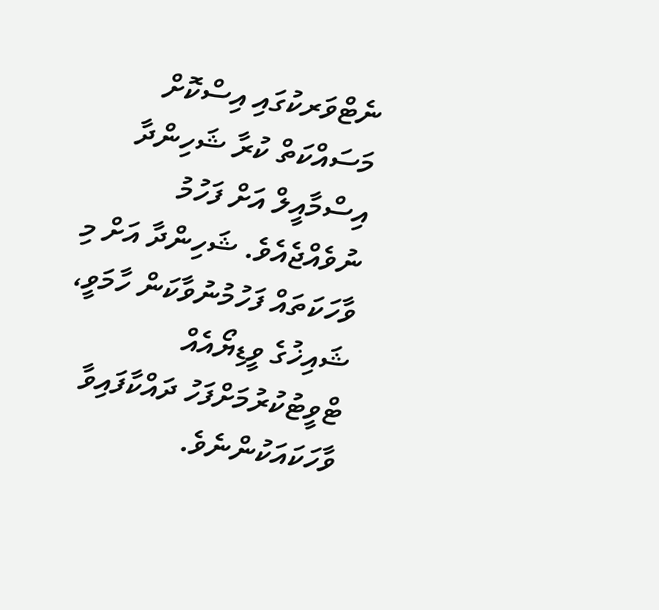ނެޓްވަރކުގައި އިސްކޮށް މަސައްކަތް ކުރާ ޝަހިންދާ އިސްމާއީލް އަށް ފަހުމު ނުވެއްޖެއެވެ. ޝަހިންދާ އަށް މި ވާހަކަތައް ފަހުމުނުވާކަން ހާމަވީ، ޝައިޚުގެ ވީޑިޔޯއެއް ޓްވީޓުކުރުމަށްފަހު ދައްކާފައިވާ ވާހަކައަކުންނެވެ.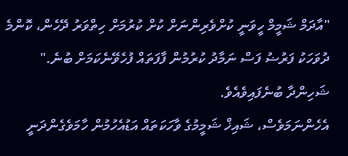"އާދަމް ޝަމީމް ހީވަނީ ކުށްވެރިންނަށް ކުށް ކުރުމަށް ހިތްވަރު ދޭހެން، ކޮންމެ ދުވަހަކު ފަރުޟު ފަސް ނަމާދު ކުރުމުން ފާފަތައް ފުހެވޭނެކަމަށް ބުނެ." ޝަހިންދާ ބުނެފައިވެއެވެ.
އެހެންނަމަވެސް، ޝައިޚް ޝަމީމުގެ ވާހަކަތައް އަޑުއެހުމުން ހާމަވެގެންދަނީ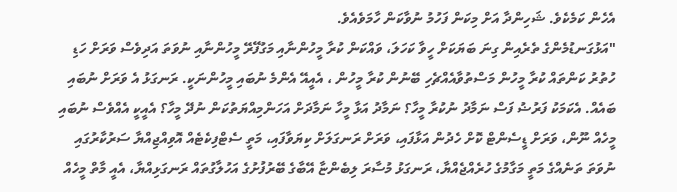އެހެން ކަމެކެވެ. ޝަހިންދާ އަށް މިކަން ފަހުމު ނުވާކަން ހާމަވެއެވެ.
"އަޅުގަނޑުމެންގެ ތެރެއިން ގިނަ ބަޔަކަށް ހީވާ ކަހަލަ، ވައްކަން ކުރާ މީހުންނާއި މަގުފޭރޭ މީހުންނާއި ނުވަތަ އަދިވެސް ވަރަށް ހަޑި ހުތުރު ކަންތައް ކުރާ މީހުން މަސްތުވާއެއްޗެހި ބޭނުން ކުރާ މީހުން ، އެއީއޭ އެންމެ ނުބައި މީހުންނަކީ. ރަނގަޅު އެ ވަރަށް ނުބައި ބައެއް. އެކަމަކު ފަރުޟު ފަސް ނަމާދު ނުކުރާ މީހާ؟ ނަމާދު އަޅާ މީހާ ނަމާދަށް އަހަންމިއްޔަތުކަން ނުދޭ މީހާ؟ އެއީކީ އެއްވެސް ނުބައި މީހެއް ނޫން، ވަރަށް ޑީސެންޓް ކޮށް ހެދުން އަޅާފައި، ވަރަށް ރަނގަލަށް ކިޔަވާފައި، މަތީ ސެޓްފިކެޓެއް އޮވިއްޖިއްޔާ ސަރުކާރުގައި ނުވަތަ ތަނެއްގެ މަތީ މަގާމުގެ ހުރެއްޖެއްޔާ، ރަނގަޅު މުސާރަ ލިބެންޏާ އޭބާގެ ބޭރުފުށުގެ އަހުލާގުތައް ރަނގަޅިއްޔާ، އެއީ މާތް މީހެއް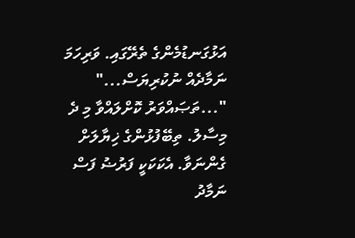އަޅުގަނޑުމެންގެ ތެރޭގައި. ވަރިހަމަ ނަމާދެއް ނުކުރިޔަސް..."
"...ތަޞައްވަރު ކޮށްލައްވާ މި ދެ މިސާލު. ތިބޭފުޅުންގެ ޚިޔާލަށް ގެންނަވާ. އެކަކަކީ ފަރުޟު ފަސް ނަމާދު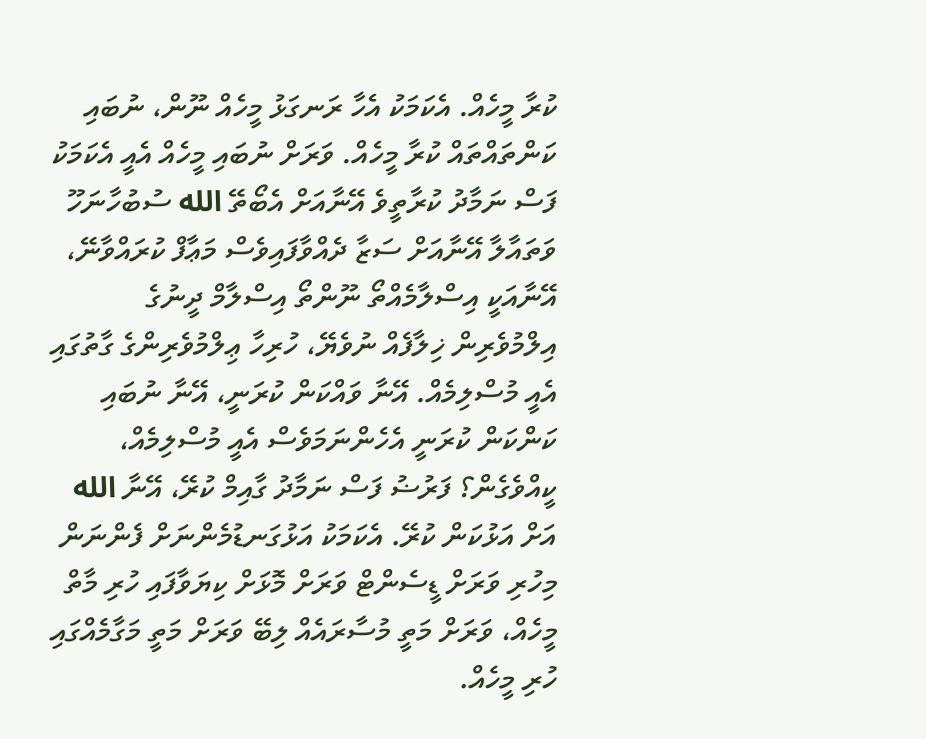ކުރާ މީހެއް. އެކަމަކު އެހާ ރަނގަޅު މީހެއް ނޫން، ނުބައި ކަންތައްތައް ކުރާ މީހެއް. ވަރަށް ނުބައި މީހެއް އެއީ އެކަމަކު ފަސް ނަމާދު ކުރާތީވެ އޭނާއަށް އެބޯތޭ الله ސުބުހާނަހޫ ވަތައާލާ އޭނާއަށް ސަޒާ ދެއްވާފައިވެސް މަޢާފް ކުރައްވާނޭ، އޭނާއަކީ އިސްލާމެއްތޯ ނޫންތޯ އިސްލާމް ދީނުގެ އިލްމުވެރިން ޚިލާފެއް ނުވެޔޭ، ހުރިހާ ޢިލްމުވެރިންގެ ގާތުގައި އެއީ މުސްލިމެއް. އޭނާ ވައްކަން ކުރަނީ، އޭނާ ނުބައި ކަންކަން ކުރަނީ އެހެންނަމަވެސް އެއީ މުސްލިމެއް، ކީއްވެގެން؟ ފަރުޟު ފަސް ނަމާދު ގާއިމް ކުރޭ، އޭނާ الله އަށް އަޅުކަން ކުރޭ. އެކަމަކު އަޅުގަނޑުމެންނަށް ފެންނަން މިހުރި ވަރަށް ޑީސެންޓް ވަރަށް މޮޅަށް ކިޔަވާފައި ހުރި މާތް މީހެއް، ވަރަށް މަތީ މުސާރައެއް ލިބޭ ވަރަށް މަތީ މަގާމެއްގައި ހުރި މީހެއް.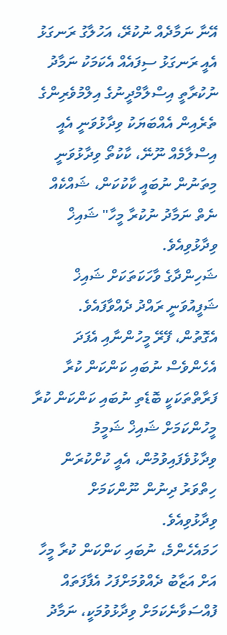އޭނާ ނަމާދެއް ނުކުރޭ، އަހުލާގު ރަނގަޅު އެއީ ރަނގަޅު ސިފައެއް އެކަމަކު ނަމާދު ނުކުރާތީ އިސްލާމްދީނުގެ އިލްމުވެރިންގެ ތެރެއިން އެއްބަޔަކު ވިދާޅުވަނީ އެއީ އިސްލާމެއް ނޫނޭ، ކާކުތޯ ވިދާޅުވަނީ މިތަނުން ނުބައީ ކާކުކަން، ޝައްކެއް ނެތް ނަމާދު ނުކުރާ މީހާ" ޝައިޚް ވިދާޅުވިއެވެ.
ޝަހިންދާގެ ވާހަކަތަކަށް ޝައިޚް ޝަފީއުވަނީ ރައްދު ދެއްވާފައެވެ. އެގޮތުން، ފޭރޭ މީހުންނާއި އެފަދަ އެހެންވެސް ނުބައި ކަންކަން ކުރާ ފަރާތްތަކަކީ ބޮޑެތި ނުބައި ކަންކަން ކުރާ މީހުންކަމަށް ޝައިޚް ޝަމީމު ވިދާޅުވެފައިވުމުން، އެއީ ކުށްކުރަން ހިތްވަރު ދިނުން ނޫންކަމަށް ވިދާޅުވިއެވެ.
ހަމައެހެންމެ، ނުބައި ކަންކަން ކުރާ މީހާ އަށް އަޒާބު ދެއްވުމަށްފަހު އެފާފަތައް ފުއްސަވާނެކަމަށް ވިދާޅުވުމަކީ، ނަމާދު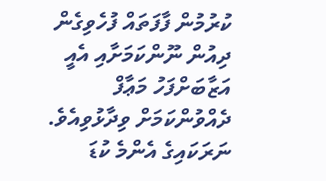ކުރުމުން ފާފަތައް ފުހެވިގެން ދިއުން ނޫންކަމަށާއި އެއީ އަޒާބަށްފަހު މަޢާފް ދެއްވުންކަމަށް ވިދާޅުވިއެވެ. ނަރަކައިގެ އެންމެ ކުޑަ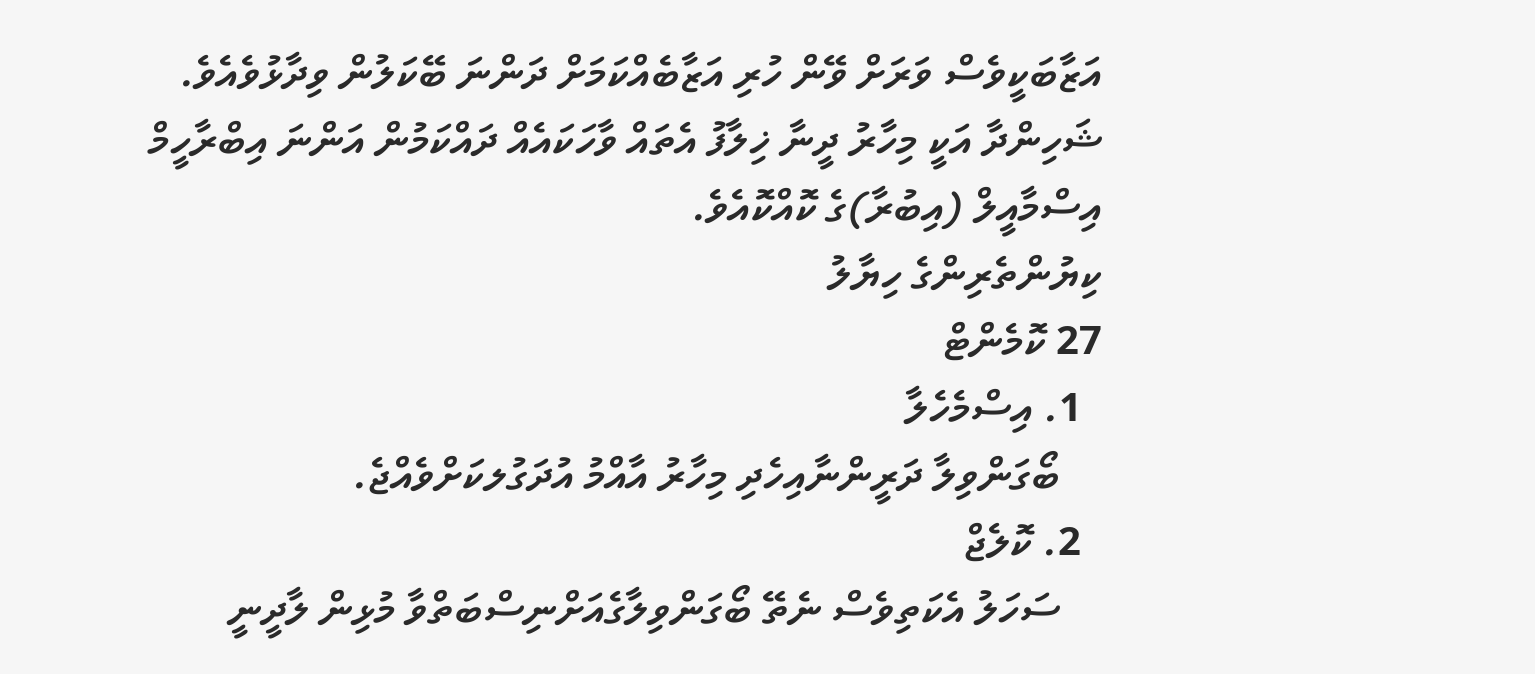އަޒާބަކީވެސް ވަރަށް ވޭން ހުރި އަޒާބެއްކަމަށް ދަންނަ ބޭކަލުން ވިދާޅުވެއެވެ.
ޝަހިންދާ އަކީ މިހާރު ދީނާ ޚިލާފު އެތައް ވާހަކައެއް ދައްކަމުން އަންނަ އިބްރާހީމް އިސްމާއީލް (އިބުރާ)ގެ ކޮއްކޮއެވެ.
ކިޔުންތެރިންގެ ހިޔާލު
27 ކޮމެންޓް
  1. އިސްމެހެލާ
    ބޯގަންވިލާ ދަރީންނާއިހެދި މިހާރު އާއްމު އުދަގުލކަށްވެއްޖެ.
  2. ކޮލެޖް
    ސަހަލު އެކަތިވެސް ނެތޭ ބޯގަންވިލާގެއަށްނިސްބަތްވާ މުޅިން ލާދީނީ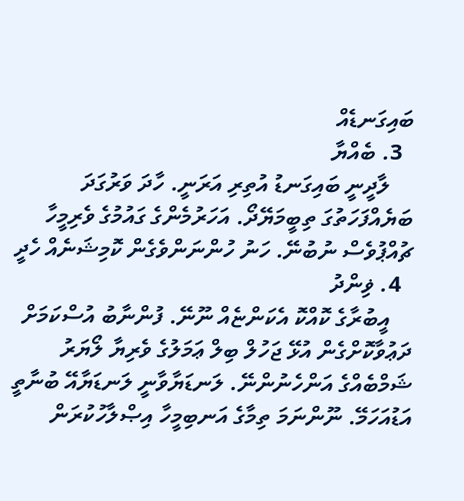ބައިގަނޑެއް
  3. ބެއްޔާ
    ލާދީނީ ބައިގަނޑު އުތިރި އަރަނީ. ހާދަ ވަރުގަދަ ބަޔެއްފަހަތުގަ ތިބީމަޔޭދޯ. އަހަރުމެންގެ ގައުމުގެ ވެރިމީހާ ޗުއްޕުވެސް ނުބުނޭ. ހަނު ހުންނަންވެގެން ކޮމިޝަނެއް ހެދީ
  4. ޥިންދު
    އީބުރާގެ ކޮއްކޮ އެކަންޏެއް ނޫނޭ. ފުންނާބު އުސްކަމަށް ދަޢުވާކޮށްގެން އުޅޭ ޖަހުލް ބިލް ޢަމަލުގެ ވެރިޔާ ލޯޔަރު ޝަމްބެއްގެ އަންހެނުންނޭ. ލަނޑަޔާވާނީ ލަނޑަޔާއޭ ބުނާތީ އަޑުއަހަމޭ. ނޫންނަމަ ތިމާގެ އަނބިމީހާ އިޞްލާހުކުރަން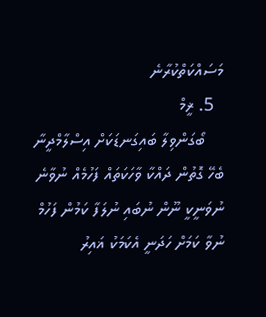މަސައްކަތްކުރާނެ
  5. ޜީމް
    ބޯގަންވިލާ ބައިގަނޑަކަށް އިސްލާމްދީނާ ބެހޭ ގޮތުން ދައްކާ ވާހަކަތައް ފަހުމެއް ނުވާނެ ނުވަނީކީ ނޫން ނުބައި ނުލަފާ ކަމުން ފަހުމް ނުވާ ކަމަށް ހަދަނީ އެކަމަކު ޣައިރު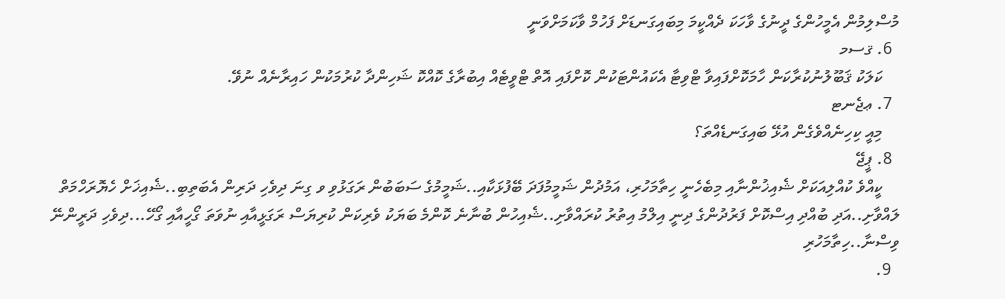މުސްލިމުން އެމީހުންގެ ދީނުގެ ވާހަކަ ދެއްކީމަ މިބައިގަނޑަށް ފަހުމް ވާކަމަށްވަނީ
  6. ޤސމ
    ކަލަކު ޤަބޫލުނުކުރާކަން ހާމަކޮށްފައިވާ ޓްވިޓާ އެކައުންޓަކުން ކޮށްފައި އޮތް ޓްވީޓެއް އިބުރާގެ ކޮއްކޮ ޝަހިންދާ ކުރުމަކުން ހައިރާނެއް ނުވޭ.
  7. ޢޖެނޓ
    މިއީ ކިހިނެއްވެގެން އުޅޭ ބައިގަނޑެއްތަ؟
  8. ޕީޖޭ
    ކީއްވެ ކުއްލިއަކަށް ޝެއިޚުންނާއި މިބެހެނީ ހިތާމަހުރި، އަމުދުން ޝަމީމުފަދަ ބޭފުޅަކާއި..ޝަމީމުގެ ސަބަބުން ރަގަޅުވި ވ ގިނަ ދިވެހި ދަރިން އެބަތިބި..ޝެއިޚަށް ހެޔޮރަހްމަތް ލައްވާށި..އަދި ބުއްދި އިސްކޮށް ފަރުދުންގެ ދިނީ އިލްމު އިތުރު ކުރައްވާށި..ޝެއިހުން ބުނާނެ ކޮންމެ ބަޔަކު ވެރިކަން ކުރިޔަސް ރަގަޅީއާއި ނުވަތަ ގޯހީއާއި ގޯހޭ...ދިވެހި ދަރީންނޭ ވިސްނާ..ހިތާމަހުރި
  9.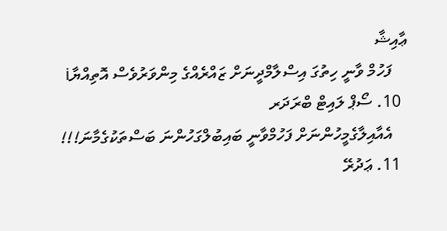ޢާއިޝާ
    ފަހުމް ވާނީ ހިތުގަ އިސްލާމްދީނަށް ޒައްރެއްގެ މިންވަރުވެސް އޮތިއްޔާi
  10. ސޯޕް ލައިޓް ބްރަދަރ
    އެއާއިލާގެމީހުންނަށް ފަހުމްވާނީ ބައިބުލްގަހުންނަ ބަސްތަކުގެމާނަ!!!
  11. ޢަދުރޭ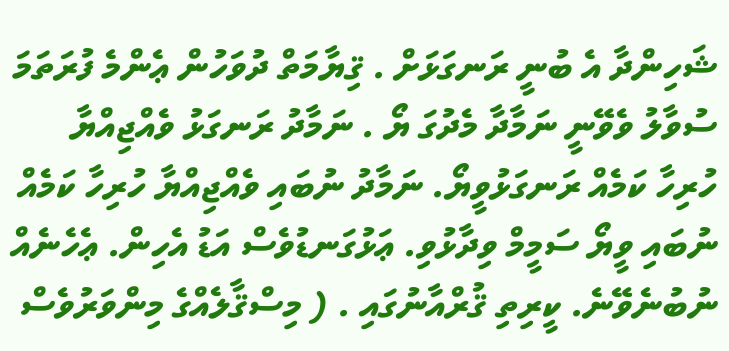ޝަހިންދާ އެ ބުނީ ރަނގަޅަށް . ޤިޔާމަތް ދުވަހުން ޢެންމެ ފުރަތަމަ ސުވާލު ވެވޭނީ ނަމާދާ މެދުގަ ޔޯ . ނަމާދު ރަނގަޅު ވެއްޖިއްޔާ ހުރިހާ ކަމެއް ރަނގަޅުވީޔޯ. ނަމާދު ނުބައި ވެއްޖިއްޔާ ހުރިހާ ކަމެއް ނުބައި ވީޔޯ ސަމީމް ވިދާޅުވި. ޢަޅުގަނޑުވެސް އަޑު އެހިން. ޢެހެނެއް ނުބުނެވޭނެ. ކީރިތި ޤުރްއާނުގައި . ( މިސްޤާލެއްގެ މިންވަރުވެސް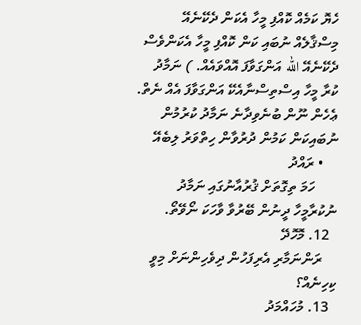ހެޔޮ ކަމެއް ކޮއްފި މީހާ އެކަން ދެކޭނެއޭ މިސްޤާލެއް ނުބައި ކަން ކޮއްފި މީހާ އެކަންވެސް ދެކޭނެއޭ الله އަންގަވާފަ އޮއްވައެއް. ) ނަމާދު ކުރާ މީހާ އިސްތިސްނާއެކޭ އަންގަވާފަ އެއް ނެތް. ޢެހެން ނޫން ބުނެވިދާނެ ނަމާދު ކުރުމުން ނުބައިކަން ކަމުން ދުރުވާން ހިތްވަރު ލިބެއޭ
    • ރައްދު
      ހަމަ ތިގޮތަށް ޤުރުއާނުގައި ނަމާދު ނުކުރާމީހާ ދީނުން ބޭރުވާ ވާހަކަ ނޯވޭތޯ.
  12. މޮހޮދޭ
    ރަންނަމާރި އެރިފަހުން ދިވެހިންނަށް މިވީ ކިހިނެއް؟
  13. މުހައްމަދު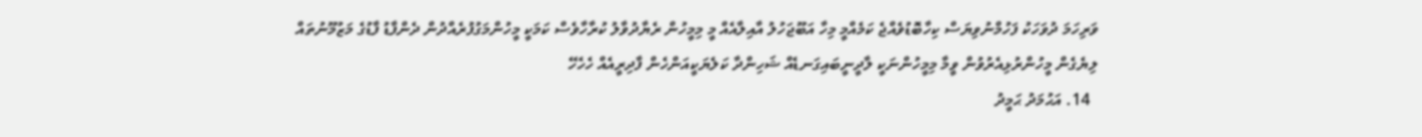ވަރިހަމަ ދުވަހަކު ފަހުމްނުވިޔަސް ކިހާބޮޑުވެއްޖެ ކަމެއްމީ މިހާ އަބޫޖަހުލު އާއިލާއެއް މީ މިމީހުން ރެޔާދުވާލު ކުރާހާވެސް ކަމަކީ މީހުންމަގުފުރެއްދުން ދެންފާޑު ފާޑުގެ މަޒުމޫނުތައް ލިޔެގެން މީހުންރުޅިއެރުވުން ވީމާ މިމީހުންނަކީ ލާދީނީބައިގަނޑެއް ޝަހިންދާ ކަލެޔަކީއަންހެން ފާދިރީއެއް ހެހެހޭ
  14. އަޙުމަދު ޙަމީދު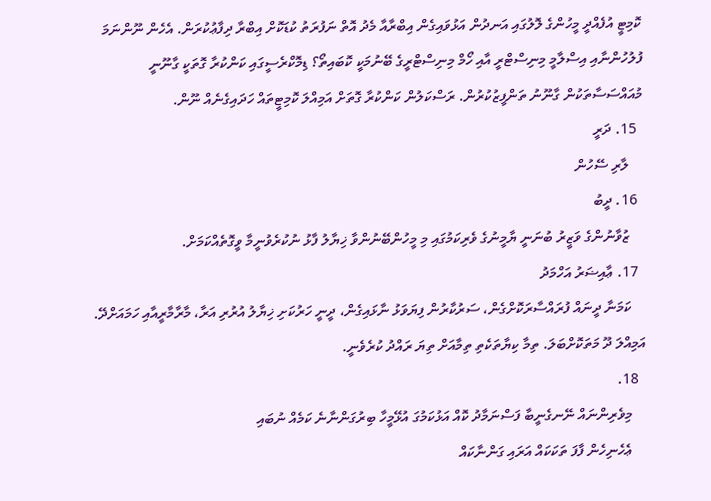ކޮމިޓީ އުފެއްދީ މީހުންގެ ލޮލުގައި އަނދުން އަޅުވައިގެން އިބްރާއާ މެދު އޮތް ނަފުރަތު ކުޑަކޮށް އިބްރާ ދިފާޢުކުރަން. އެހެން ނޫންނަމަ ފުލުހުންނާއި އިސްލާމީ މިނިސްޓްރީ އާއި ހޯމް މިނިސްޓްރީގެ ބޭނުމަކީ ކޮބައިތޯ؟ ޑިމޮކްރެސީގައި ކަންކުރާ ގޮތަކީ ގާނޫނީ މުއައްސަސާތަކުން ގާނޫނު ތަންފީޒުކުރުން. ރަސްކަލުން ކަންކުރާ ގޮތަށް އަމިއްލަ ކޮމިޓީތައް ހަދައިގެނެއް ނޫން.
  15. ދަރީ
    ލާރި ސޭހުން
  16. ދީބު
    ޒުވާނުންގެ ވަޒީރު ބުނަނީ ޔާމީނުގެ ވެރިކަމުގައި މި މީހުންބޭނުންވާ ޚިޔާލު ފާޅު ނުކުރެވުނީމާ ވީގޮތެއްކަމަށް.
  17. ޢާއިޟަރު އަހްމަދު
    ކަމަނާ ދީނައް ފުރައްސާރަކޮށްގެން، ސަރުކާރުން ފިޔަވަޅު ނާޅައިގެން، ދީނީ ހަރުކަށި ޚިޔާލު އުރުރި އަރާ، މާރާމާރީއާއި ހަމައަށްދޭ. އަމިއްލަ ދޫ މަތަކޮށްބަލަ. ތިމާ ކިޔާތަކެތި ތިމާއަށް ތިޔަ ރައްދު ކުރެވެނީ.
  18.
    މިވެރިންނައް ނޭނގެނީބާ ފަސްނަމާދު ކޮއް އަޅުކަމުގަ އުޅޭމީހާ ބިރުގަންނާނެ ކަމެއް ނުބައި
    ޢެހެނިހެން ފާފަ ތަކަކައް އަރައި ގަންނާކައް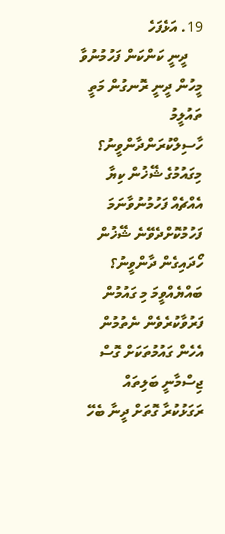19. އަޅެފަހެ
    ދީނީ ކަންކަން ފަހުމުނުވާ މީހުން ދީނީ ރޮނގުން މަތީ ތައުލީމު ހާސިލްކުރަންދާންވީނު؟ މިގައުމުގެ ޝޭޚުން ކިޔާ އެއްޗެއް ފަހުމުނުވާނަމަ ފަހުމުކޮށްދެވޭނެ ޝޭޚުން ހޯދައިގެން ދާންވީނު؟ ބައްޔެއްވީމަ މި ގައުމުން ފަރުވާކުރެވެން ނެތުމުން އެހެން ގައުމުތަކަށް ގޮސް ޖިސްމާނީ ބަލިތައް ރަގަޅުކުރާ ގޮތަށް ދީނާ ބެހޭ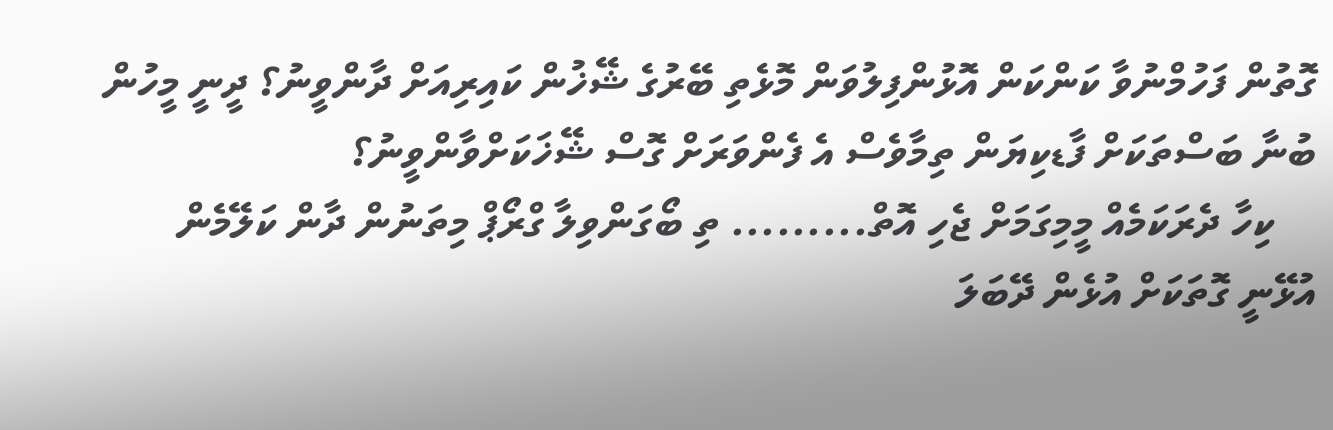ގޮތުން ފަހުމްނުވާ ކަންކަން އޮޅުންފިލުވަން މޮޅެތި ބޭރުގެ ޝޭޚުން ކައިރިއަށް ދާންވީނު؟ ދީނީ މީހުން ބުނާ ބަސްތަކަށް ފާޑކިޔަން ތިމާވެސް އެ ފެންވަރަށް ގޮސް ޝޭޚަކަށްވާންވީނު؟
    ކިހާ ދެރަކަމެއް މީމިގަމަށް ޖެހި އޮތް......... ތި ބޯގަންވިލާ ގްރޯޕް މިތަނުން ދާން ކަލޭމެން އުޅޭނީ ގޮތަކަށް އުޅެން ދޭބަލަ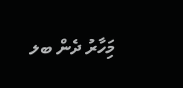މަިހާރު ދެން ބލ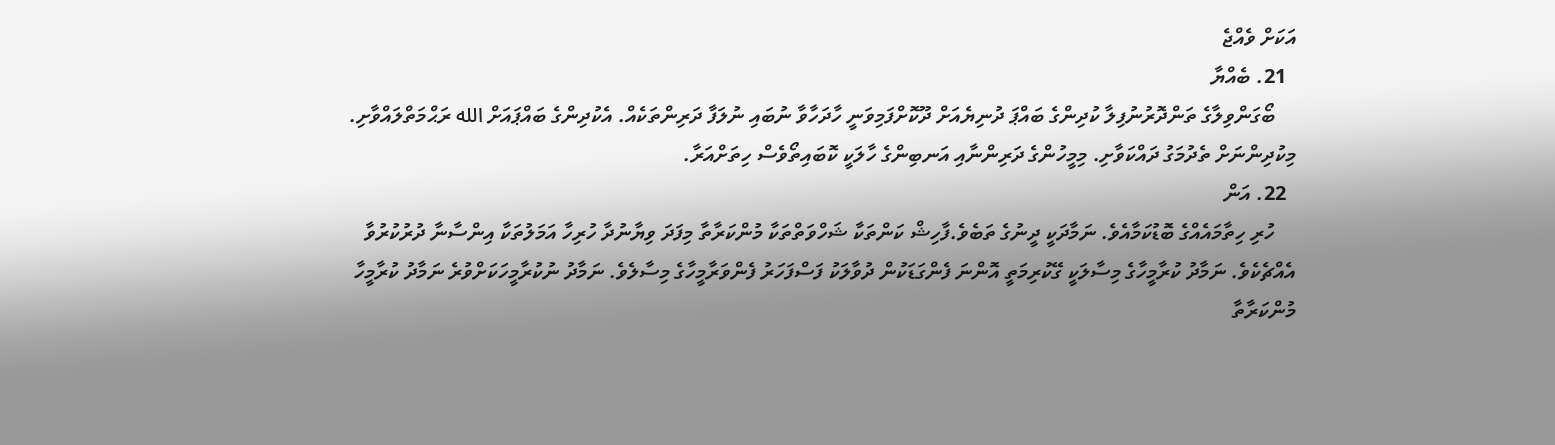އަކަށް ވެއްޖެ
  21. ބެއްޔާ
    ބޯގަންވިލާގެ ތަންދޮރުނުފިލާ ކުދިންގެ ބައްޕަ ދުނިޔެއަށް ދޫކޮށްފަމިވަނީ ހާދަހާވާ ނުބައި ނުލަފާ ދަރިންތަކެއް. އެކުދިންގެ ބައްޕައަށް الله ރަޙްމަތްލައްވާށި. މިކުދިންނަށް ތެދުމަގު ދައްކަވާށި. މިމީހުންގެ ދަރިންނާއި އަނބިންގެ ހާލަކީ ކޮބައިތޯވެސް ހިތަށްއަރާ.
  22. އަން
    ހުރި ހިތާމައެއްގެ ބޮޑުކަމާއެވެ. ނަމާދަކީ ދީނުގެ ތަބެވެ.ފާހިޝް ކަންތަކާ ޝަހްވަތްތަކާ މުންކަރާތާ މިފަދަ ވިޔާނުދާ ހުރިހާ އަމަލުތަކާ އިންސާނާ ދުރުކުރުވާ އެއްޗެކެވެ. ނަމާދު ކުރާމީހާގެ މިސާލަކީ ގޭކުރިމަތީ އޮންނަ ފެންގަޑަކުން ދުވާލަކު ފަސްފަހަރު ފެންވަރާމީހާގެ މިސާލެވެ. ނަމާދު ނުކުރާމީހަކަށްވުރެ ނަމާދު ކުރާމީހާ މުންކަރާތާ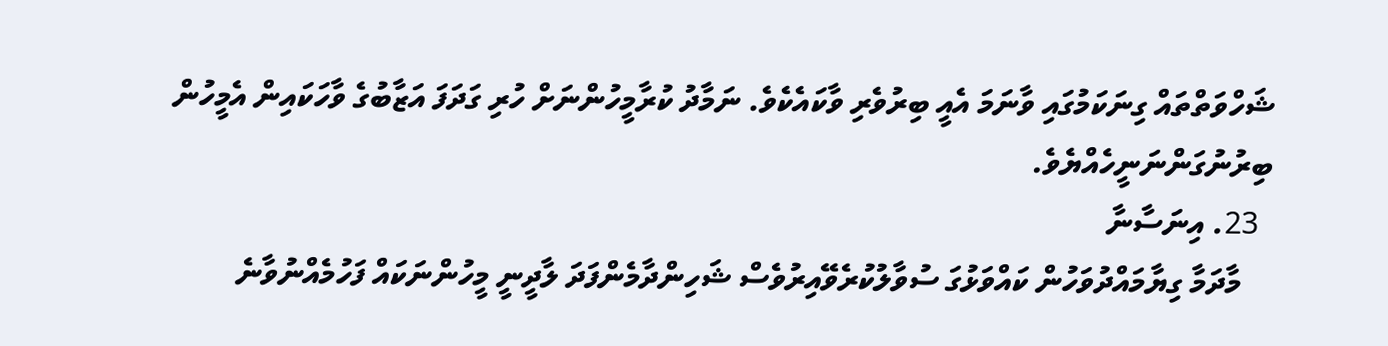ޝަހްވަތްތައް ގިނަކަމުގައި ވާނަމަ އެއީ ބިރުވެރި ވާކައެކެވެ. ނަމާދު ކުރާމީހުންނަށް ހުރި ގަދަފަ އަޒާބުގެ ވާހަކައިން އެމީހުން ބިރުނުގަންނަނީހެއްޔެވެ.
  23. އިނަސާނާ
    މާދަމާ ގިޔާމައްދުވަހުން ކައްވަޅުގަ ސުވާލުކުރެވޭއިރުވެސް ޝަހިންދާމެންފަދަ ލާދީނީ މީހުންނަކައް ފަހުމެއްނުވާނެ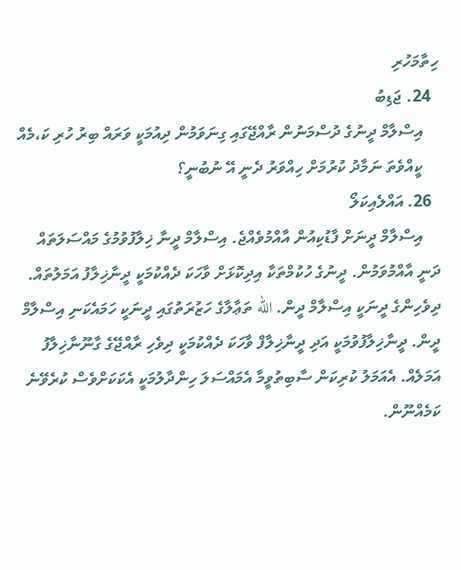ހިތާމަހުރި
  24. ޖަޑިބު
    އިސްލާމް ދީނުގެ ދުސްމަނުން ރާއްޖޭގައި ގިނަވަމުން ދިއުމަކީ ވަރައް ބިރު ހުރި ކަ،މެއް
    ކީއްވެތަ ނަމާދު ކުރުމަށް ހިއްވަރު ދެނީ އޭ ނުބުނީ؟
  26. އައްލެއިކަލޯ
    އިސްލާމް ދީނަށް ފާޑުކިއުން އާއްމުވެއްޖެ. އިސްލާމް ދީނާ ޚިލާފުވުމުގެ މައްސަލަތައް ދަނީ އާއްމުވަމުން. ދީނުގެ ހުކުމްތަކާ އިދިކޮޅަށް ވާހަކަ ދެއްކުމަކީ ދީނާޚިލާފު އަމަލުތައް. ދިވެހިންގެ ދީނަކީ އިސްލާމް ދީން. الله ތަޢާލާގެ ހަޒުރަތުގައި ދީނަކީ ހަމައެކަނި އިސްލާމް ދީން. ދީނާޚިލާފުވުމަކީ އަދި ދީނާޚިލާފް ވާހަކަ ދެއްކުމަކީ ދިވެހި ރާއްޖޭގެ ގާނޫނާޚިލާފު އަމަލެއް. އެއަމަލު ކުރިކަން ސާބިތުވީމާ އެމައްސަލަ ހިންދާލުމަކީ އެކަކަށްވެސް ކުރެވޭނެ ކަމެއްނޫން.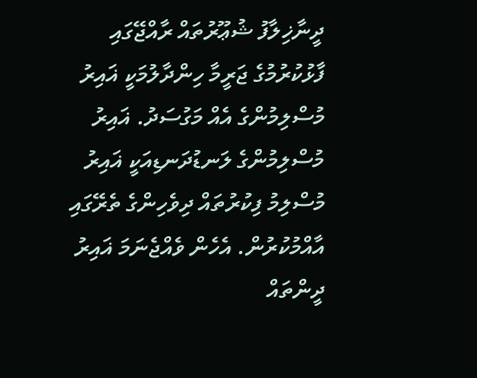ދީނާޚިލާފު ޝުޢޫރުތައް ރާއްޖޭގައި ފާޅުކުރުމުގެ ޖަރީމާ ހިންދާލުމަކީ ޣައިރު މުސްލިމުންގެ އެއް މަގުސަދު. ޣައިރު މުސްލިމުންގެ ލަނޑުދަނޑިއަކީ ޣައިރު މުސްލިމު ފިކުރުތައް ދިވެހިންގެ ތެރޭގައި އާއްމުކުރުން. އެހެން ވެއްޖެނަމަ ޣައިރު ދީންތައް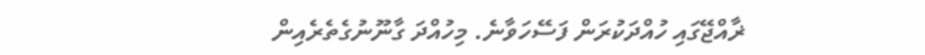ޜާއްޖޭގައި ހުއްދަކުރަން ފަސޭހަވާނެ. މިހުއްދަ ގާނޫނުގެތެރެއިން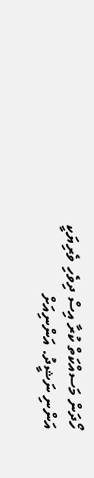ހޯދަން މަސއްކަތް ކުރާ އިސް ދިވެހި ވެރިޔަކީ އަންނި ނަޝީދު. އަންނިއަށް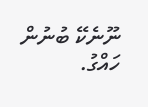ނޫނެކޭ ބުނުން ހައްގު.